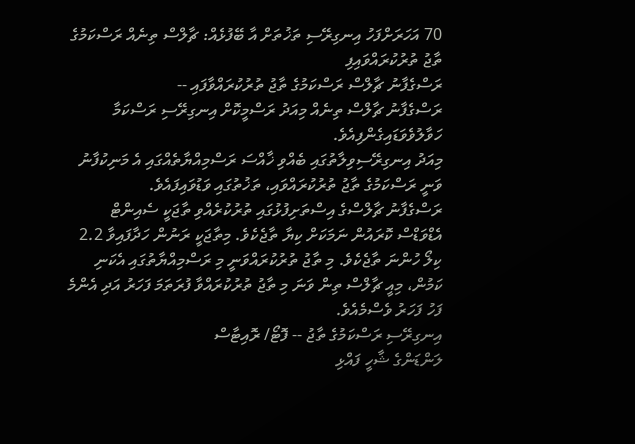70 އަހަރަށްފަހު އިނގިރޭސި ތަޚުތަށް އާ ބޭފުޅެއް: ޗާލްސް ތިނެއް ރަސްކަމުގެ ތާޖު ތުރުކުރައްވައިފި
ރަސްގެފާނު ޗާލްސް ރަސްކަމުގެ ތާޖު ތުރުކުރައްވާފައި --
ރަސްގެފާނު ޗާލްސް ތިނެއް މިއަދު ރަސްމީކޮށް އިނގިރޭސި ރަސްކަމާ ހަވާލުވެވަޑައިގެންފިއެވެ.
މިއަދު އިނގިރޭސިވިލާތުގައި ބެއްވި ޚާއްސަ ރަސްމިއްޔާތެއްގައި އެ މަނިކުފާނު ވަނީ ރަސްކަމުގެ ތާޖު ތުރުކުރައްވައި، ތަޚުތުގައި ވަޑުވައިފައެވެ.
ރަސްގެފާނު ޗާލްސްގެ އިސްތަށިފުޅުގައި ތުރުކުރެއްވި ތާޖަކީ ސެއިންޓް އެޑްވަޑްސް ކޮރައުން ނަމަކަށް ކިޔާ ތާޖެކެވެ. މިތާޖަކީ ރަނުން ހަދާފައިވާ 2.2 ކިލޯ ހުންނަ ތާޖެކެވެ. މި ތާޖު ތުރުކުރައްވަނީ މި ރަސްމިއްޔާތުގައި އެކަނި ކަމުން، މިއީ ޗާލްސް ތިން ވަނަ މި ތާޖު ތުރުކުރައްވާ ފުރަތަމަ ފަހަރު އަދި އެންމެ ފަހު ފަހަރު ވެސްމެއެވެ.
އިނގިރޭސި ރަސްކަމުގެ ތާޖު -- ފޮޓޯ/ ރޮއިޓާސް
ލަންޑަންގެ ޝާހީ ފައްޅި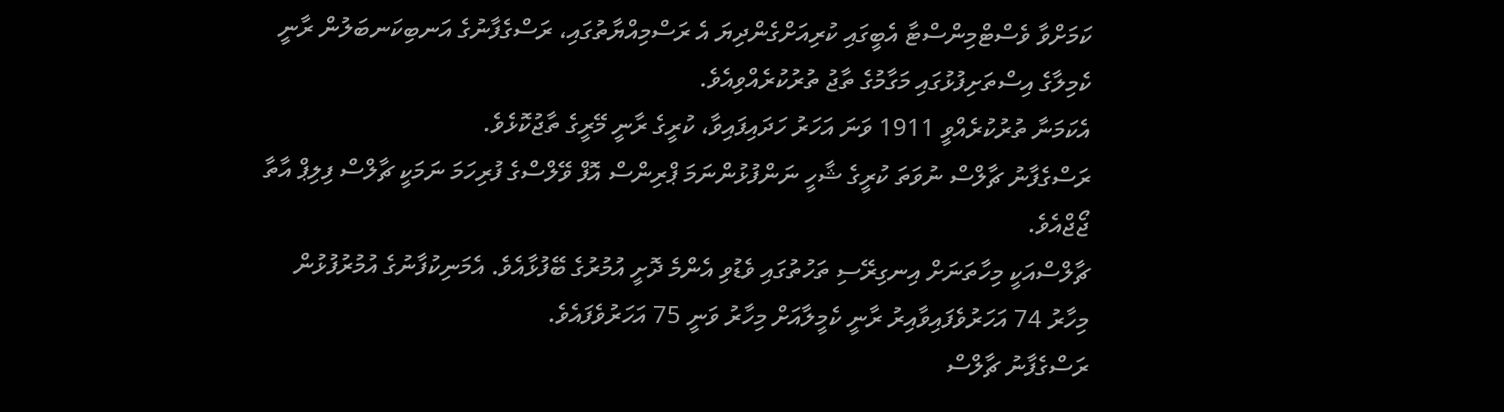ކަމަށްވާ ވެސްޓްމިންސްޓާ އެބީގައި ކުރިއަށްގެންދިޔަ އެ ރަސްމިއްޔާތުގައި، ރަސްގެފާނުގެ އަނބިކަނބަލުން ރާނީ ކެމިލާގެ އިސްތަށިފުޅުގައި މަގާމުގެ ތާޖު ތުރުކުރެއްވިއެވެ.
އެކަމަނާ ތުރުކުރެއްވީ 1911 ވަނަ އަހަރު ހަދައިފައިވާ، ކުރީގެ ރާނީ މޭރީގެ ތާޖުކޮޅެވެ.
ރަސްގެފާނު ޗާލްސް ނުވަތަ ކުރީގެ ޝާހީ ނަންފުޅުންނަމަ ޕްރިންސް އޮފް ވޭލްސްގެ ފުރިހަމަ ނަމަކީ ޗާލްސް ފިލިޕް އާތާ ޖޯޖްއެވެ.
ޗާލްސްއަކީ މިހާތަނަށް އިނގިރޭސި ތަހުތުގައި ވެޑުވި އެންމެ ދޮށީ އުމުރުގެ ބޭފުޅާއެވެ. އެމަނިކުފާނުގެ އުމުރުފުޅުން މިހާރު 74 އަހަރުވެފައިވާއިރު ރާނީ ކެމީލާއަށް މިހާރު ވަނީ 75 އަހަރުވެފައެވެ.
ރަސްގެފާނު ޗާލްސް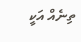ތިނެއް އަކީ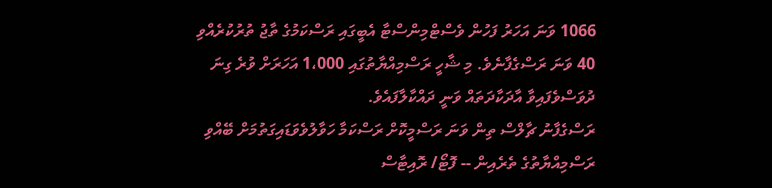1066 ވަނަ އަހަރު ފަހުން ވެސްޓްމިންސްޓާ އެބީގައި ރަސްކަމުގެ ތާޖު ތުރުކުރެއްވި 40 ވަނަ ރަސްގެފާނެވެ. މި ޝާހީ ރަސްމިއްޔާތުގައި 1،000 އަހަރަށް ވުރެ ގިނަ ދުވަސްވެފައިވާ އާދަކާދަތައް ވަނީ ދައްކާލާފައެވެ.
ރަސްގެފާނު ޗާލްސް ތިން ވަނަ ރަސްމީކޮށް ރަސްކަމާ ހަވާލުވެވަޑައިގަތުމަށް ބޭއްވި ރަސްމިއްޔާތުގެ ތެރެއިން -- ފޮޓޯ/ ރޮއިޓާސް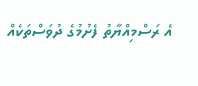އެ ރަސްމިއްޔާތު ފެށުމުގެ ދުވަސްތަކެއް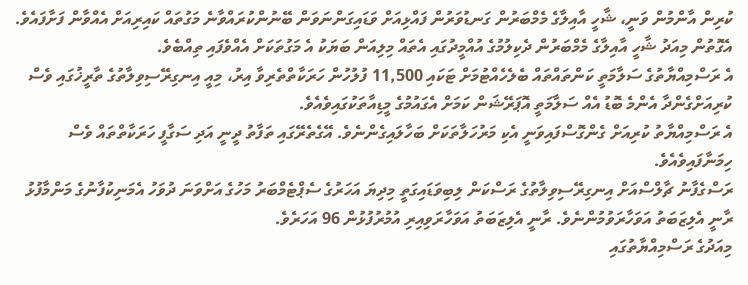ކުރިން އާންމުން ވަނީ، ޝާހީ އާއިލާގެ މެމްބަރުން ގަނޑުވަރުން ފައްޅިއަށް ވަޑައިގަންނަވަން ބޭނުންކުރައްވާނެ މަގުތައް ކައިރިއަށް އެއްވާން ފަށާފައެވެ. އެގޮތުން މިއަދު ޝާހީ އާއިލާގެ މެމްބަރުން ދެކިލުމުގެ އުއްމީދުގައި އެތައް މިލިއަން ބަޔަކު އެ މަގުތަކަށް އެއްވެފައި ތިއްބެވެ.
އެ ރަސްމިއްޔާތުގެ ސަލާމަތީ ކަންތައްތައް ބެލެހެއްޓުމަށް ޓަކައި 11,500 ފުލުހުން ހަރަކާތްތެރިވާ އިރު، މިއީ އިނގިރޭސިވިލާތުގެ ތާރީޚުގައި ވެސް ކުރިއަށްގެންދާ އެންމެ ބޮޑު އެއް ސަލާމަތީ އޮޕަރޭޝަން ކަމަށް އެގައުމުގެ މީޑިއާތަކުގައިވެއެވެ.
އެ ރަސްމިއްޔާތު ކުރިއަށް ގެންގޮސްފައިވަނީ އެކި މަރުހަލާތަކަށް ބަހާލައިގެންނެވެ. އޭގެތެރޭގައި ތަފާތު ދީނީ އަދި ސަގާފީ ހަރަކާތްތައް ވެސް ހިމަނާފައިވެއެވެ.
ރަސްގެފާނު ޗާލްސްއަށް އިނގިރޭސިވިލާތުގެ ރަސްކަން ލިބިވަޑައިގަތީ މިދިޔަ އަހަރުގެ ސެޕްޓެމްބަރު މަހުގެ އަށްވަނަ ދުވަހު އެމަނިކުފާނުގެ މަންމާފުޅު ރާނީ އެލިޒަބަތު އަވަހާރަވުމުންނެވެ. ރާނީ އެލިޒަބަތު އަވަހާރަވިއިރި އުމުރުފުޅުން 96 އަހަރެވެ.
މިއަދުގެ ރަސްމިއްޔާތުގައި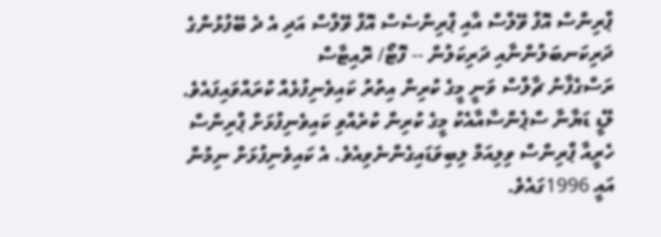ޕްރިންސް އޮފް ވޭލްސް އާއި ޕްރިންސެސް އޮފް ވޭލްސް އަދި އެ ދެ ބޭފުޅުންގެ ދަރިކަނބަލުންނާއި ދަރިކަލުން -- ފޮޓޯ/ ރޮއިޓާސް
ރަސްގެފާނު ޗާލްސް ވަނީ މީގެ ކުރިން އިތުރު ކައިވެނިފުޅެއް ކުރައްވައިފައެވެ. ލޭޑީ ޑަޔާނާ ސްޕެންސާއާއެކު މީގެ ކުރިން ކުރެއްވި ކައިވެނިފުޅަށް ޕްރިންސް ހެރީއާ ޕްރިންސް ވިލިއަމް ލިބިވަޑައިގެންނެވިއެވެ. އެ ކައިވެނިފުޅަށް ނިމުން އައީ 1996ގައެވެ.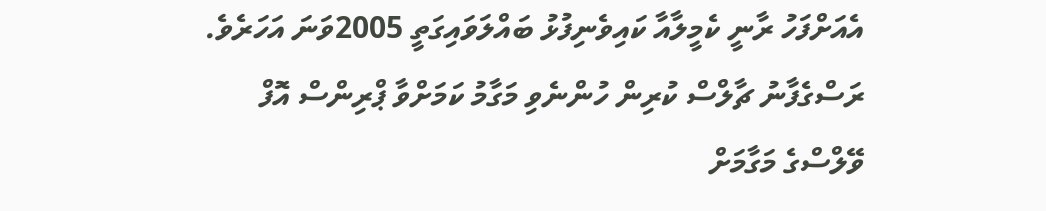އެއަށްފަހު ރާނީ ކެމީލާއާ ކައިވެނިފުޅު ބައްލަވައިގަތީ 2005ވަނަ އަހަރެވެ.
ރަސްގެފާނު ޗާލްސް ކުރިން ހުންނެވި މަގާމު ކަމަށްވާ ޕްރިންސް އޮފް ވޭލްސްގެ މަގާމަށް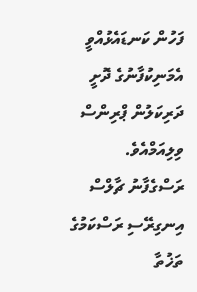ފަހުން ކަނޑައެޅުއްވީ އެމަނިކުފާނުގެ ދޮށީ ދަރިކަލުން ޕްރިންސް ވިލިއަމްއެވެ.
ރަސްގެފާނު ޗާލްސް އިނގިރޭސި ރަސްކަމުގެ ތަޚުތާ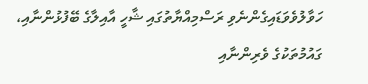ހަވާލުވެވަޑައިގެންނެވި ރަސްމިއްޔާތުގައި ޝާހީ އާއިލާގެ ބޭފުޅުންނާއި، ގައުމުތަކުގެ ވެރިންނާއި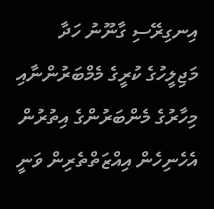އިނގިރޭސި ގާނޫނު ހަދާ މަޖިލީހުގެ ކުރީގެ މެމްބަރުންނާއި މިހާރުގެ މެންބަރުންގެ އިތުރުން އެހެނިހެން އިއްޒަތްތެރިން ވަނީ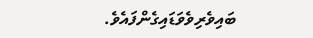ބައިވެރިވެވަޑައިގެންފައެވެ.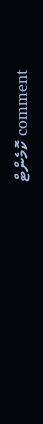comment ކޮމެންޓް